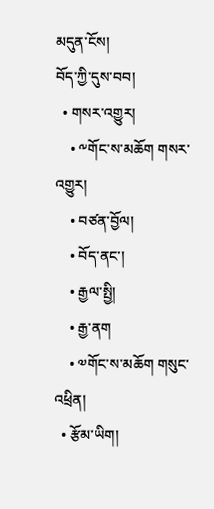མདུན་ངོས།
བོད་ཀྱི་དུས་བབ།
  • གསར་འགྱུར།
    • ༸གོང་ས་མཆོག གསར་འགྱུར།
    • བཙན་བྱོལ།
    • བོད་ནང་།
    • རྒྱལ་སྤྱི།
    • རྒྱ་ནག
    • ༧གོང་ས་མཆོག གསུང་འཕྲིན།
  • རྩོམ་ཡིག།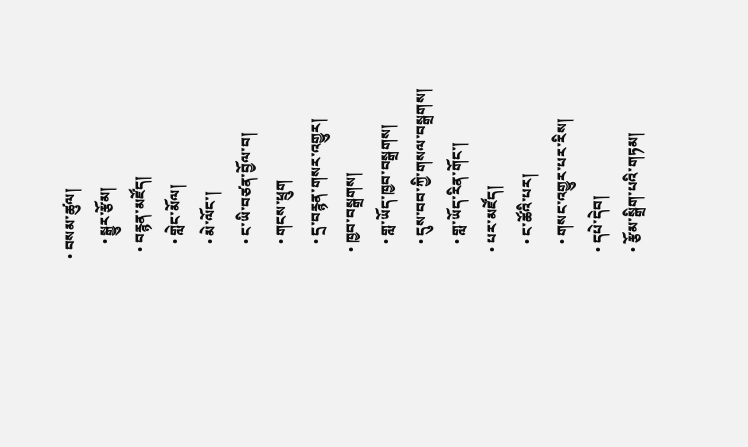• བསམ་ཚུལ།
    • སྒྱུར་རྩོམ།
  • བརྙན་མཛོད།
    • གླེང་མོལ།
    • མེ་ལོང་།
    • ང་ཡི་བཙན་བྱོལ་བ།
    • གངས་ཕྲུག
    • དྲ་བརྙན་གསར་འགྱུར།
  • ཁྱབ་བསྒྲགས།
    • གླ་ཡོད་ཁྱབ་བསྒྲགས།
    • དུས་བབ་ཀྱི་གསལ་བསྒྲགས།
    • གླ་ཡོད་རིན་གོང་།
  • པར་མཛོད།
    • ང་ཚོའི་པར།
    • གསང་འགྱུར་པར་རིས།
  • དཔེ་དེབ།
  • རྩོམ་སྒྲིག་པའི་གཏམ།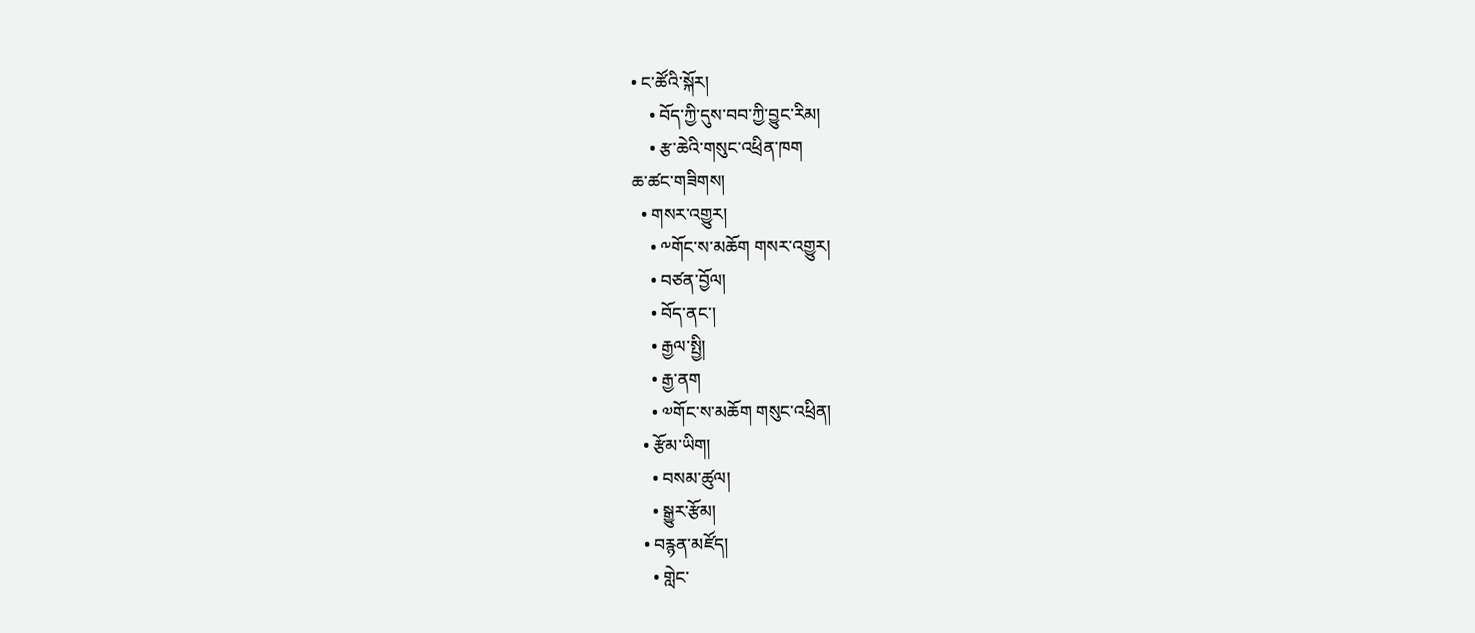• ང་ཚོའི་སྐོར།
    • བོད་ཀྱི་དུས་བབ་ཀྱི་བྱུང་རིམ།
    • རྩ་ཆེའི་གསུང་འཕྲིན་ཁག
ཆ་ཚང་གཟིགས།
  • གསར་འགྱུར།
    • ༸གོང་ས་མཆོག གསར་འགྱུར།
    • བཙན་བྱོལ།
    • བོད་ནང་།
    • རྒྱལ་སྤྱི།
    • རྒྱ་ནག
    • ༧གོང་ས་མཆོག གསུང་འཕྲིན།
  • རྩོམ་ཡིག།
    • བསམ་ཚུལ།
    • སྒྱུར་རྩོམ།
  • བརྙན་མཛོད།
    • གླེང་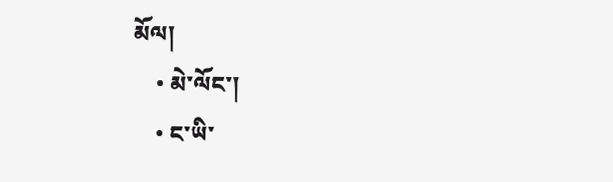མོལ།
    • མེ་ལོང་།
    • ང་ཡི་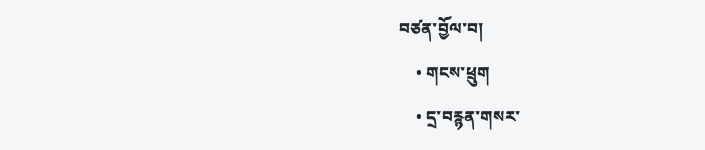བཙན་བྱོལ་བ།
    • གངས་ཕྲུག
    • དྲ་བརྙན་གསར་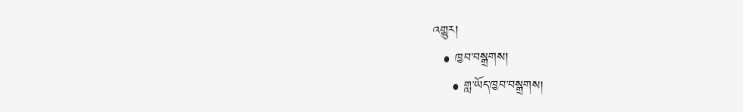འགྱུར།
  • ཁྱབ་བསྒྲགས།
    • གླ་ཡོད་ཁྱབ་བསྒྲགས།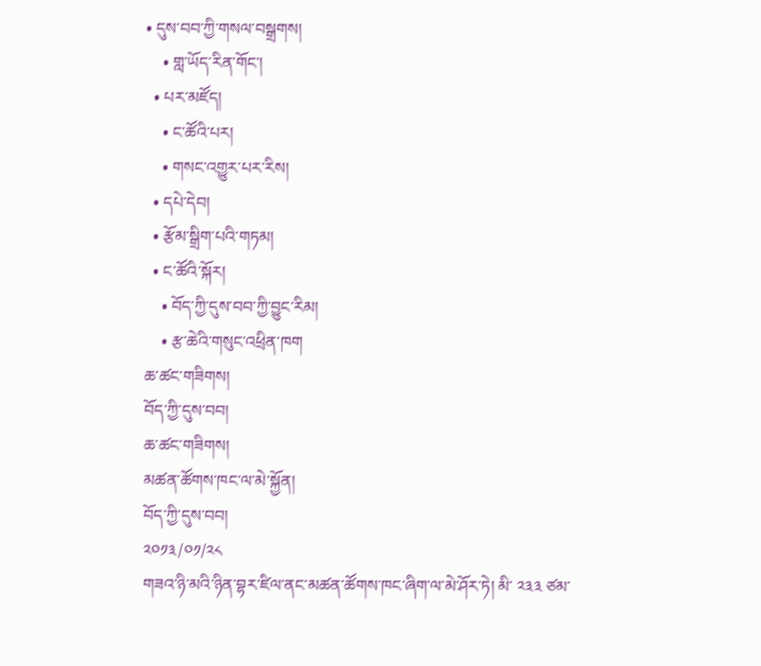• དུས་བབ་ཀྱི་གསལ་བསྒྲགས།
    • གླ་ཡོད་རིན་གོང་།
  • པར་མཛོད།
    • ང་ཚོའི་པར།
    • གསང་འགྱུར་པར་རིས།
  • དཔེ་དེབ།
  • རྩོམ་སྒྲིག་པའི་གཏམ།
  • ང་ཚོའི་སྐོར།
    • བོད་ཀྱི་དུས་བབ་ཀྱི་བྱུང་རིམ།
    • རྩ་ཆེའི་གསུང་འཕྲིན་ཁག
ཆ་ཚང་གཟིགས།
བོད་ཀྱི་དུས་བབ།
ཆ་ཚང་གཟིགས།
མཚན་ཚོགས་ཁང་ལ་མེ་སྐྱོན།
བོད་ཀྱི་དུས་བབ།
༢༠༡༣/༠༡/༢༨
གཟའ་ཉི་མའི་ཉིན་བྷར་ཛིལ་ནང་མཚན་ཚོགས་ཁང་ཞིག་ལ་མེ་ཤོར་ཏེ། མི་ ༢༣༣ ཙམ་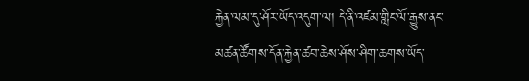རྐྱེན་ལམ་དུ་ཤོར་ཡོད་འདུག་ལ། དེ་ནི་འཛམ་གླིང་ལོ་རྒྱུས་ནང་མཚན་ཚོགས་དོན་རྐྱེན་ཚབ་ཆེས་ཤོས་ཤིག་ཆགས་ཡོད་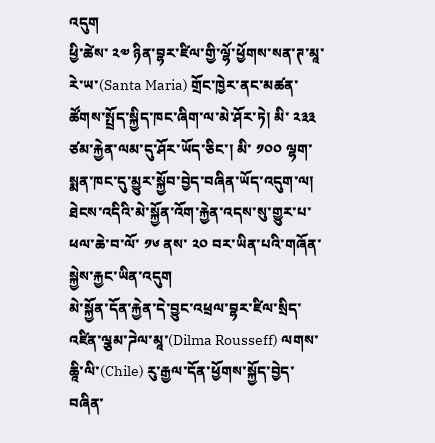འདུག
ཕྱི་ཚེས་ ༢༧ ཉིན་བྷར་ཛིལ་གྱི་ལྷོ་ཕྱོགས་སན་ཊ་མཱ་རེ་ཡ་(Santa Maria) གྲོང་ཁྱེར་ནང་མཚན་ཚོགས་སྤྲོད་སྐྱིད་ཁང་ཞིག་ལ་མེ་ཤོར་ཏེ། མི་ ༢༣༣ ཙམ་རྐྱེན་ལམ་དུ་ཤོར་ཡོད་ཅིང་། མི་ ༡༠༠ ལྷག་སྨན་ཁང་དུ་མྱུར་སྐྱོབ་བྱེད་བཞིན་ཡོད་འདུག་ལ། ཐེངས་འདིའི་མེ་སྐྱོན་འོག་རྐྱེན་འདས་སུ་གྱུར་པ་ཕལ་ཆེ་བ་ལོ་ ༡༦ ནས་ ༢༠ བར་ཡིན་པའི་གཞོན་སྐྱེས་རྐྱང་ཡིན་འདུག
མེ་སྐྱོན་དོན་རྐྱེན་དེ་བྱུང་འཕྲལ་བྷར་ཛིལ་སྲིད་འཛིན་ལྕམ་ཌེལ་མཱ་(Dilma Rousseff) ལགས་ཆཱི་ལི་(Chile) རུ་རྒྱལ་དོན་ཕྱོགས་སྐྱོད་བྱེད་བཞིན་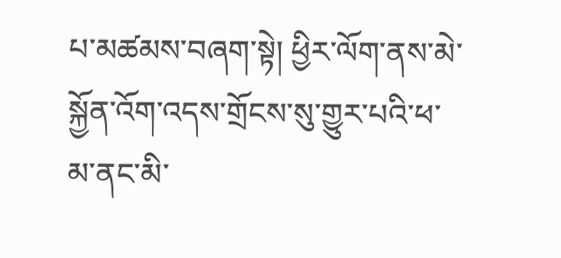པ་མཚམས་བཞག་སྟེ། ཕྱིར་ལོག་ནས་མེ་སྐྱོན་འོག་འདས་གྲོངས་སུ་གྱུར་པའི་ཕ་མ་ནང་མི་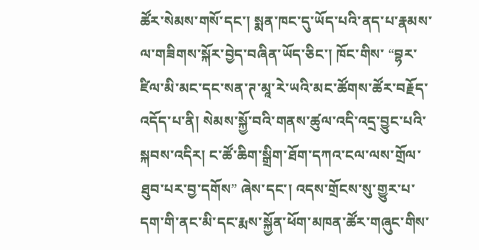ཚོར་སེམས་གསོ་དང་། སྨན་ཁང་དུ་ཡོད་པའི་ནད་པ་རྣམས་ལ་གཟིགས་སྐོར་བྱེད་བཞིན་ཡོད་ཅིང་། ཁོང་གིས་ “བྷར་ཛིལ་མི་མང་དང་སན་ཊ་མཱ་རེ་ཡའི་མང་ཚོགས་ཚོར་བརྗོད་འདོད་པ་ནི། སེམས་སྐྱོ་བའི་གནས་ཚུལ་འདི་འདྲ་བྱུང་པའི་སྐབས་འདིར། ང་ཚོ་ཆིག་སྒྲིག་ཐོག་དཀའ་ངལ་ལས་གྲོལ་ཐུབ་པར་བྱ་དགོས” ཞེས་དང་། འདས་གྲོངས་སུ་གྱུར་པ་དག་གི་ནང་མི་དང་རྨས་སྐྱོན་ཕོག་མཁན་ཚོར་གཞུང་གིས་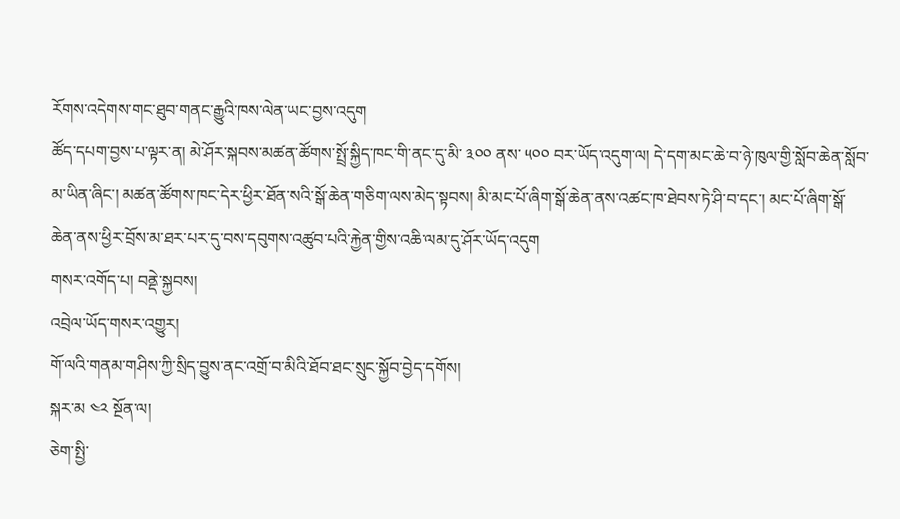རོགས་འདེགས་གང་ཐུབ་གནང་རྒྱུའི་ཁས་ལེན་ཡང་བྱས་འདུག
ཚོད་དཔག་བྱས་པ་ལྟར་ན། མེ་ཤོར་སྐབས་མཚན་ཚོགས་སྤྲོ་སྐྱིད་ཁང་གི་ནང་དུ་མི་ ༣༠༠ ནས་ ༥༠༠ བར་ཡོད་འདུག་ལ། དེ་དག་མང་ཆེ་བ་ཉེ་ཁུལ་གྱི་སློབ་ཆེན་སློབ་མ་ཡིན་ཞིང་། མཚན་ཚོགས་ཁང་དེར་ཕྱིར་ཐོན་སའི་སྒོ་ཆེན་གཅིག་ལས་མེད་སྟབས། མི་མང་པོ་ཞིག་སྒོ་ཆེན་ནས་འཚང་ཁ་ཐེབས་ཏེ་ཤི་བ་དང་། མང་པོ་ཞིག་སྒོ་ཆེན་ནས་ཕྱིར་བྲོས་མ་ཐར་པར་དུ་བས་དབུགས་འཚུབ་པའི་རྐྱེན་གྱིས་འཆི་ལམ་དུ་ཤོར་ཡོད་འདུག
གསར་འགོད་པ། བནྡེ་སྐྱབས།
འབྲེལ་ཡོད་གསར་འགྱུར།
གོ་ལའི་གནམ་གཤིས་ཀྱི་སྲིད་བྱུས་ནང་འགྲོ་བ་མིའི་ཐོབ་ཐང་སྲུང་སྐྱོབ་བྱེད་དགོས།
སྐར་མ ༤༢ སྔོན་ལ།
ཅེག་སྤྱི་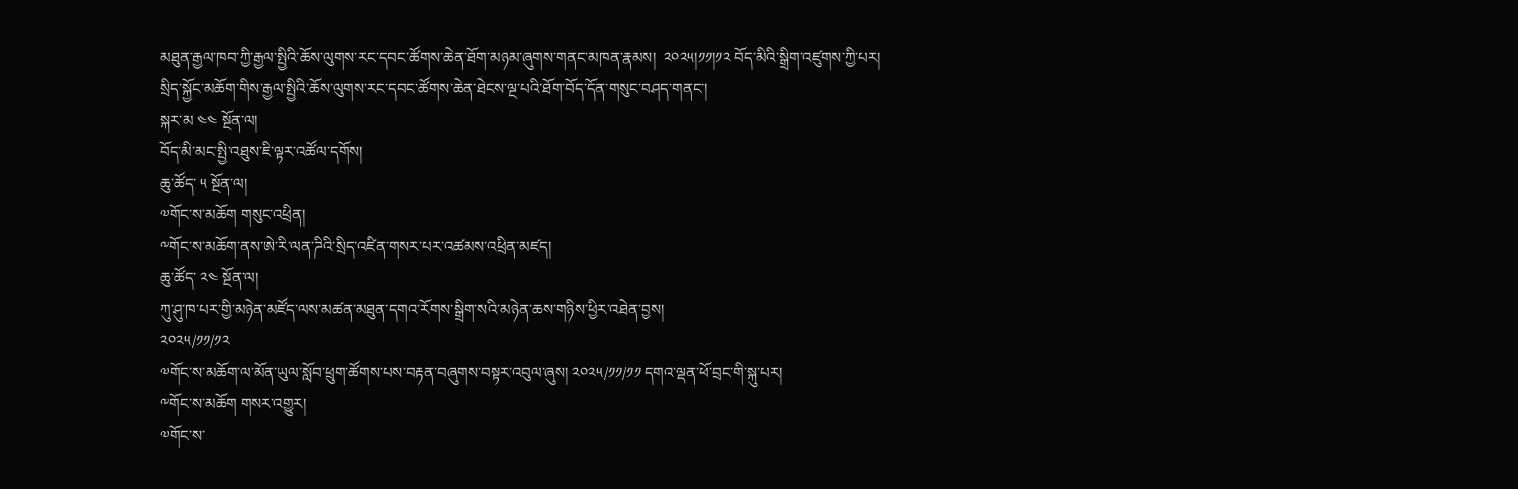མཐུན་རྒྱལ་ཁབ་ཀྱི་རྒྱལ་སྤྱིའི་ཆོས་ལུགས་རང་དབང་ཚོགས་ཆེན་ཐོག་མཉམ་ཞུགས་གནང་མཁན་རྣམས།  ༢༠༢༥།༡༡།༡༢ བོད་མིའི་སྒྲིག་འཛུགས་ཀྱི་པར།
སྲིད་སྐྱོང་མཆོག་གིས་རྒྱལ་སྤྱིའི་ཆོས་ལུགས་རང་དབང་ཚོགས་ཆེན་ཐེངས་ལྔ་པའི་ཐོག་བོད་དོན་གསུང་བཤད་གནང་།
སྐར་མ ༤༤ སྔོན་ལ།
བོད་མི་མང་སྤྱི་འཐུས་ཇི་ལྟར་འཚོལ་དགོས།
ཆུ་ཚོད་ ༥ སྔོན་ལ།
༧གོང་ས་མཆོག གསུང་འཕྲིན།
༸གོང་ས་མཆོག་ནས་ཨེ་རི་ལན་ཌིའི་སྲིད་འཛིན་གསར་པར་འཚམས་འཕྲིན་མཛད།
ཆུ་ཚོད་ ༢༤ སྔོན་ལ།
ཀུ་ཤུ་ཁ་པར་གྱི་མཉེན་མཛོད་ལས་མཚན་མཐུན་དགའ་རོགས་སྒྲིག་སའི་མཉེན་ཆས་གཉིས་ཕྱིར་འཐེན་བྱས།
༢༠༢༥/༡༡/༡༢
༧གོང་ས་མཆོག་ལ་མོན་ཡུལ་སློབ་ཕྲུག་ཚོགས་པས་བརྟན་བཞུགས་བསྟར་འབུལ་ཞུས། ༢༠༢༥/༡༡/༡༡ དགའ་ལྡན་ཕོ་བྲང་གི་སྐུ་པར།
༸གོང་ས་མཆོག གསར་འགྱུར།
༧གོང་ས་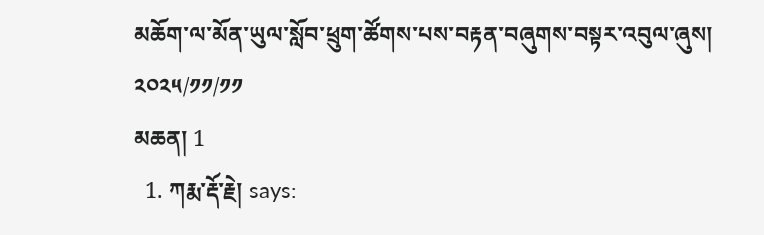མཆོག་ལ་མོན་ཡུལ་སློབ་ཕྲུག་ཚོགས་པས་བརྟན་བཞུགས་བསྟར་འབུལ་ཞུས།
༢༠༢༥/༡༡/༡༡
མཆན། 1
  1. ཀརྨ་རྡོ་རྗེ། says: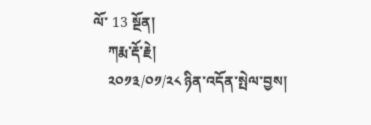ལོ་ 13 སྔོན།
    ཀརྨ་རྡོ་རྗེ།
    ༢༠༡༣/༠༡/༢༨ ཉིན་འདོན་སྤེལ་བྱས།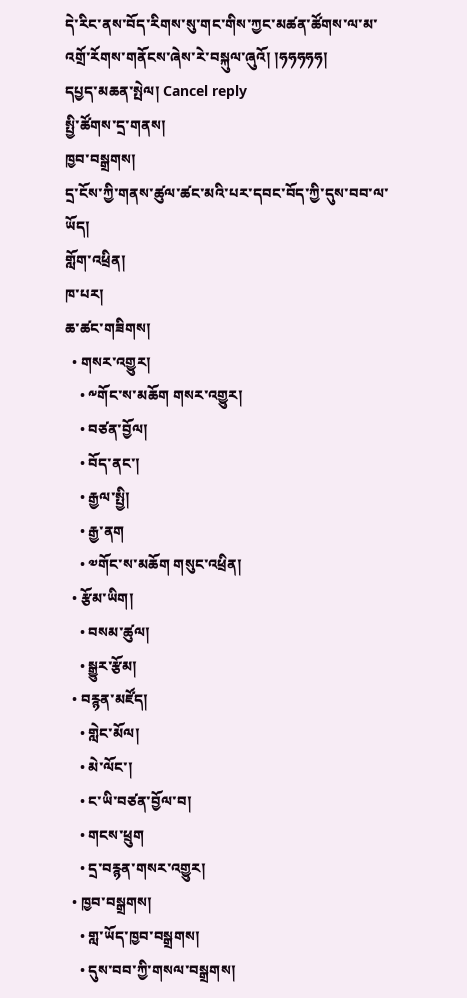དེ་རིང་ནས་བོད་རིགས་སུ་གང་གིས་ཀྱང་མཚན་ཚོགས་ལ་མ་འགྲོ་རོགས་གནོངས་ཞེས་རེ་བསྐུལ་ཞུའོ། །ཧཧཧཧཧ།
དཔྱད་མཆན་སྤེལ། Cancel reply
སྤྱི་ཚོགས་དྲ་གནས།
ཁྱབ་བསྒྲགས།
དྲ་ངོས་ཀྱི་གནས་ཚུལ་ཚང་མའི་པར་དབང་བོད་ཀྱི་དུས་བབ་ལ་ཡོད།
གློག་འཕྲིན།
ཁ་པར།
ཆ་ཚང་གཟིགས།
  • གསར་འགྱུར།
    • ༸གོང་ས་མཆོག གསར་འགྱུར།
    • བཙན་བྱོལ།
    • བོད་ནང་།
    • རྒྱལ་སྤྱི།
    • རྒྱ་ནག
    • ༧གོང་ས་མཆོག གསུང་འཕྲིན།
  • རྩོམ་ཡིག།
    • བསམ་ཚུལ།
    • སྒྱུར་རྩོམ།
  • བརྙན་མཛོད།
    • གླེང་མོལ།
    • མེ་ལོང་།
    • ང་ཡི་བཙན་བྱོལ་བ།
    • གངས་ཕྲུག
    • དྲ་བརྙན་གསར་འགྱུར།
  • ཁྱབ་བསྒྲགས།
    • གླ་ཡོད་ཁྱབ་བསྒྲགས།
    • དུས་བབ་ཀྱི་གསལ་བསྒྲགས།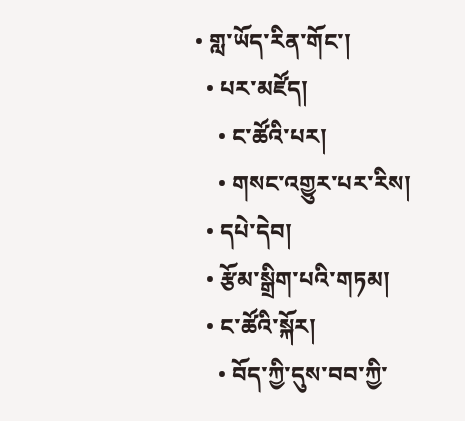• གླ་ཡོད་རིན་གོང་།
  • པར་མཛོད།
    • ང་ཚོའི་པར།
    • གསང་འགྱུར་པར་རིས།
  • དཔེ་དེབ།
  • རྩོམ་སྒྲིག་པའི་གཏམ།
  • ང་ཚོའི་སྐོར།
    • བོད་ཀྱི་དུས་བབ་ཀྱི་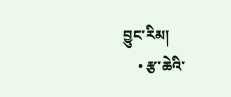བྱུང་རིམ།
    • རྩ་ཆེའི་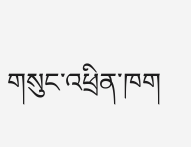གསུང་འཕྲིན་ཁག